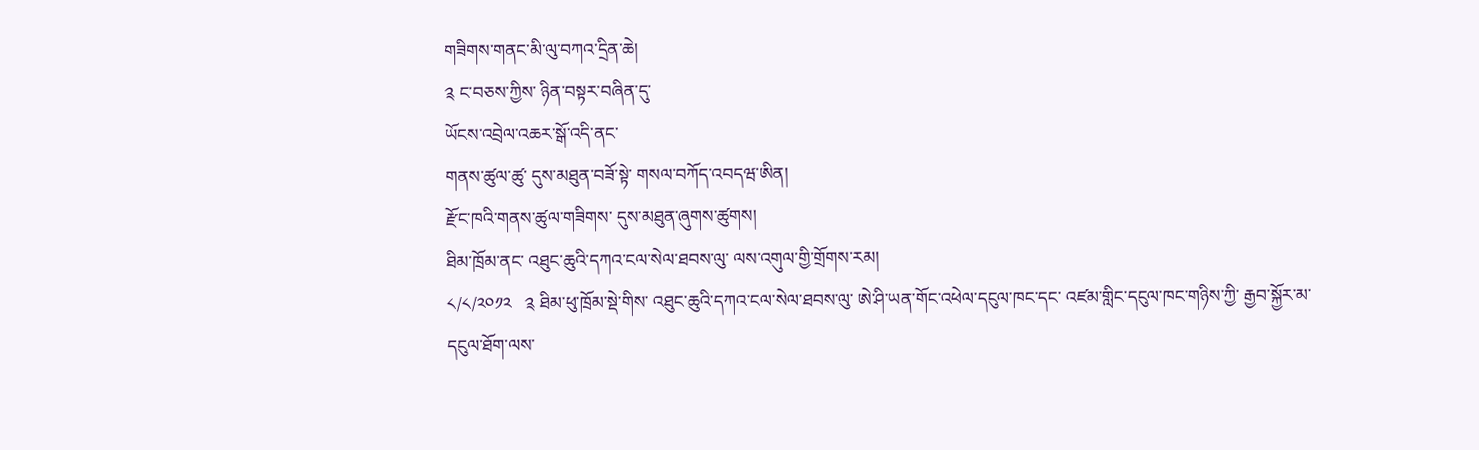གཟིགས་གནང་མི་ལུ་བཀའ་དྲིན་ཆེ།
༉ ང་བཅས་ཀྱིས་ ཉིན་བསྟར་བཞིན་དུ་
ཡོངས་འབྲེལ་འཆར་སྒོ་འདི་ནང་
གནས་ཚུལ་ཚུ་ དུས་མཐུན་བཟོ་སྟེ་ གསལ་བཀོད་འབདཝ་ཨིན།
རྫོང་ཁའི་གནས་ཚུལ་གཟིགས་ དུས་མཐུན་ཞུགས་ཚུགས།
ཐིམ་ཁྲོམ་ནང་ འཐུང་ཆུའི་དཀའ་ངལ་སེལ་ཐབས་ལུ་ ལས་འགུལ་གྱི་གྲོགས་རམ།
༨/༨/༢༠༡༢   ༉ ཐིམ་ཕུ་ཁྲོམ་སྡེ་གིས་ འཐུང་ཆུའི་དཀའ་ངལ་སེལ་ཐབས་ལུ་ ཨེ་ཤི་ཡན་གོང་འཕེལ་དངུལ་ཁང་དང་ འཛམ་གླིང་དངུལ་ཁང་གཉིས་ཀྱི་ རྒྱབ་སྐྱོར་མ་དངུལ་ཐོག་ལས་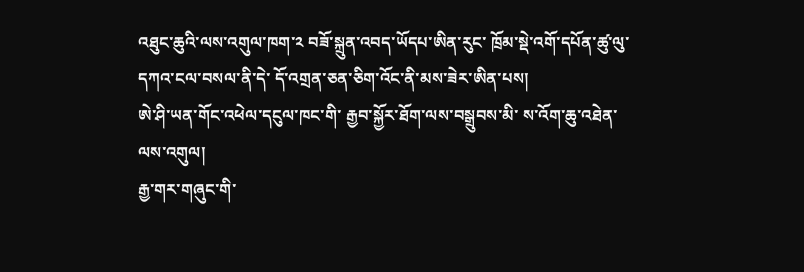འཐུང་ཆུའི་ལས་འགུལ་ཁག་༢ བཟོ་སྐྲུན་འབད་ཡོདཔ་ཨིན་རུང་ ཁྲོམ་སྡེ་འགོ་དཔོན་ཚུ་ལུ་ དཀའ་ངལ་བསལ་ནི་དེ་ དོ་འགྲན་ཅན་ཅིག་འོང་ནི་མས་ཟེར་ཨིན་པས།
ཨེ་ཤི་ཡན་གོང་འཕེལ་དངུལ་ཁང་གི་ རྒྱབ་སྐྱོར་ཐོག་ལས་བསྒྲུབས་མི་ ས་འོག་ཆུ་འཐེན་ལས་འགུལ།
རྒྱ་གར་གཞུང་གི་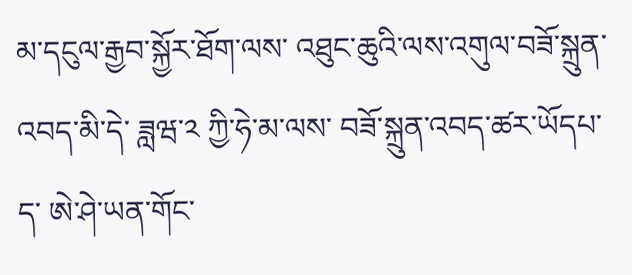མ་དངུལ་རྒྱབ་སྐྱོར་ཐོག་ལས་ འཐུང་ཆུའི་ལས་འགུལ་བཟོ་སྐྲུན་འབད་མི་དེ་ ཟླཝ་༢ ཀྱི་ཧེ་མ་ལས་ བཟོ་སྐྲུན་འབད་ཚར་ཡོདཔ་ད་ ཨེ་ཤེ་ཡན་གོང་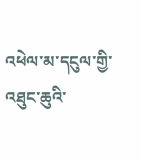འཕེལ་མ་དངུལ་གྱི་ འཐུང་ཆུའི་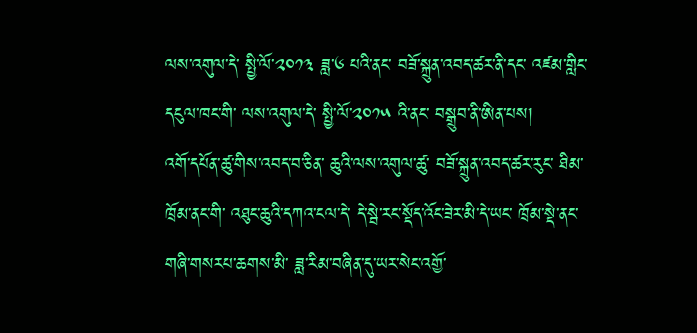ལས་འགུལ་དེ་ སྤྱི་ལོ་༢༠༡༣ ཟླ་༦ པའི་ནང་ བཟོ་སྐྲུན་འབད་ཚར་ནི་དང་ འཛམ་གླིང་དངུལ་ཁང་གི་ ལས་འགུལ་དེ་ སྤྱི་ལོ་༢༠༡༥ འི་ནང་ བསྒྲུབ་ནི་ཨིན་པས།
འགོ་དཔོན་ཚུ་གིས་འབད་བ་ཅིན་ ཆུའི་ལས་འགུལ་ཚུ་ བཟོ་སྐྲུན་འབད་ཚར་རུང་ ཐིམ་ཁྲོམ་ནང་གི་ འཐུང་ཆུའི་དཀའ་ངལ་དེ་ དེ་སྦེ་རང་སྡོད་འོང་ཟེར་མི་དེ་ཡང་ ཁྲོམ་སྡེ་ནང་ གཞི་གསརཔ་ཆགས་མི་ ཟླ་རིམ་བཞིན་དུ་ཡར་སེང་འགྱོ་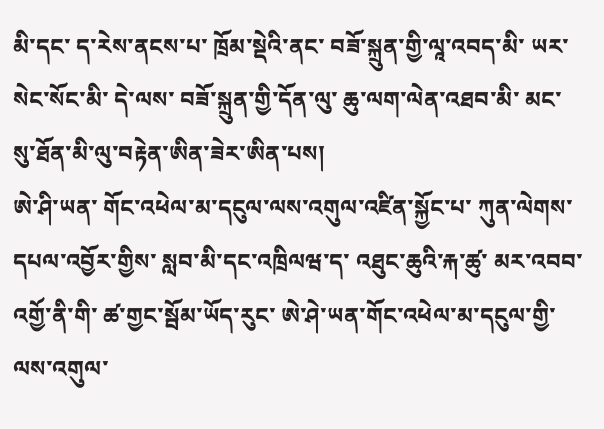མི་དང་ ད་རེས་ནངས་པ་ ཁྲོམ་སྡེའི་ནང་ བཟོ་སྐྲུན་གྱི་ལཱ་འབད་མི་ ཡར་སེང་སོང་མི་ དེ་ལས་ བཟོ་སྐྲུན་གྱི་དོན་ལུ་ ཆུ་ལག་ལེན་འཐབ་མི་ མང་སུ་ཐོན་མི་ལུ་བརྟེན་ཨིན་ཟེར་ཨིན་པས།
ཨེ་ཤི་ཡན་ གོང་འཕེལ་མ་དངུལ་ལས་འགུལ་འཛིན་སྐྱོང་པ་ ཀུན་ལེགས་དཔལ་འབྱོར་གྱིས་ སླབ་མི་དང་འཁྲིལཝ་ད་ འཐུང་ཆུའི་རྐ་ཚུ་ མར་འབབ་འགྱོ་ནི་གི་ ཚ་གྱང་སྦོམ་ཡོད་རུང་ ཨེ་ཤེ་ཡན་གོང་འཕེལ་མ་དངུལ་གྱི་ལས་འགུལ་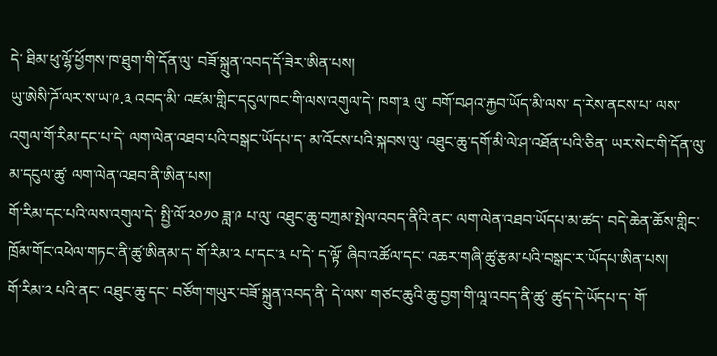དེ་ ཐིམ་ཕུ་ལྷོ་ཕྱོགས་ཁ་ཐུག་གི་དོན་ལུ་ བཟོ་སྐྲུན་འབད་དོ་ཟེར་ཨིན་པས།
ཡུ་ཨེསི་ཌོ་ལར་ས་ཡ་༩.༣ འབད་མི་ འཛམ་གླིང་དངུལ་ཁང་གི་ལས་འགུལ་དེ་ ཁག་༣ ལུ་ བགོ་བཤའ་རྐྱབ་ཡོད་མི་ལས་ ད་རེས་ནངས་པ་ ལས་འགུལ་གོ་རིམ་དང་པ་དེ་ ལག་ལེན་འཐབ་པའི་བསྒང་ཡོདཔ་ད་ མ་འོངས་པའི་སྐབས་ལུ་ འཐུང་ཆུ་དགོ་མི་ལེ་ཤ་འཐོན་པའི་ཅིན་ ཡར་སེང་གི་དོན་ལུ་ མ་དངུལ་ཚུ་ ལག་ལེན་འཐབ་ནི་ཨིན་པས།
གོ་རིམ་དང་པའི་ལས་འགུལ་དེ་ སྤྱི་ལོ་༢༠༡༠ ཟླ་༩ པ་ལུ་ འཐུང་ཆུ་བཀྲམ་སྤེལ་འབད་ནིའི་ནང་ ལག་ལེན་འཐབ་ཡོདཔ་མ་ཚད་ བདེ་ཆེན་ཆོས་གླིང་ ཁྲོམ་གོང་འཕེལ་གཏང་ནི་ཚུ་ཨིནམ་ད་ གོ་རིམ་༢ པ་དང་༣ པ་དེ་ ད་ལྟོ་ ཞིབ་འཚོལ་དང་ འཆར་གཞི་ཚུ་རྩམ་པའི་བསྒང་ར་ཡོདཔ་ཨིན་པས།
གོ་རིམ་༢ པའི་ནང་ འཐུང་ཆུ་དང་ བཙོག་གཡུར་བཟོ་སྐྲུན་འབད་ནི་ དེ་ལས་ གཙང་ཆུའི་ཆུ་བྱག་གི་ལཱ་འབད་ནི་ཚུ་ ཚུད་དེ་ཡོདཔ་ད་ གོ་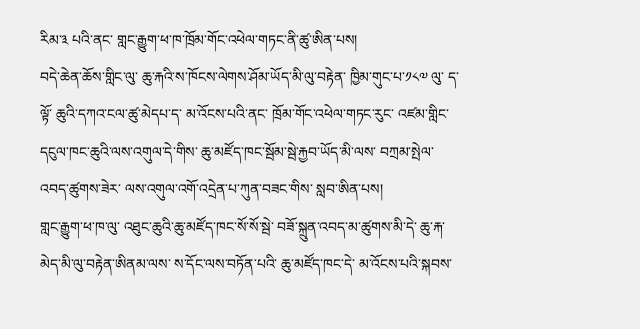རིམ་༣ པའི་ནང་ གླང་རྒྱུག་ཕ་ཁ་ཁྲོམ་གོང་འཕེལ་གཏང་ནི་ཚུ་ཨིན་པས།
བདེ་ཆེན་ཆོས་གླིང་ལུ་ ཆུ་རྐའི་ས་ཁོངས་ལེགས་ཤོམ་ཡོད་མི་ལུ་བརྟེན་ ཁྱིམ་གུང་པ་༡༨༧ ལུ་ ད་ལྟོ་ ཆུའི་དཀའ་ངལ་ཚུ་མེདཔ་ད་ མ་འོངས་པའི་ནང་ ཁྲོམ་གོང་འཕེལ་གཏང་རུང་ འཛམ་གླིང་དངུལ་ཁང་ཆུའི་ལས་འགུལ་དེ་གིས་ ཆུ་མཛོད་ཁང་སྦོམ་སྦེ་རྐྱབ་ཡོད་མི་ལས་ བཀྲམ་སྤེལ་འབད་ཚུགས་ཟེར་ ལས་འགུལ་འགོ་འདྲེན་པ་ཀུན་བཟང་གིས་ སླབ་ཨིན་པས།
གླང་རྒྱུག་ཕ་ཁ་ལུ་ འཐུང་ཆུའི་ཆུ་མཛོད་ཁང་སོ་སོ་སྦེ་ བཟོ་སྐྲུན་འབད་མ་ཚུགས་མི་དེ་ ཆུ་རྐ་མེད་མི་ལུ་བརྟེན་ཨིནམ་ལས་ ས་དོང་ལས་བཏོན་པའི་ ཆུ་མཛོད་ཁང་དེ་ མ་འོངས་པའི་སྐབས་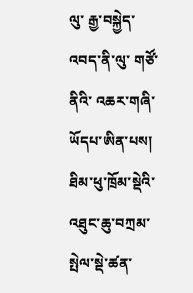ལུ་ རྒྱ་བསྐྱེད་འབད་ནི་ལུ་ གཙོ་ནིའི་ འཆར་གཞི་ཡོདཔ་ཨིན་པས།
ཐིམ་ཕུ་ཁྲོམ་སྡེའི་ འཐུང་ཆུ་བཀྲམ་སྤེལ་སྡེ་ཚན་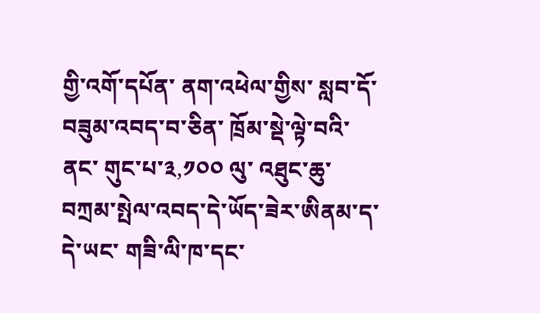གྱི་འགོ་དཔོན་ ནག་འཕེལ་གྱིས་ སླབ་དོ་བཟུམ་འབད་བ་ཅིན་ ཁྲོམ་སྡེ་ལྟེ་བའི་ནང་ གུང་པ་༣,༡༠༠ ལུ་ འཐུང་ཆུ་བཀྲམ་སྤེལ་འབད་དེ་ཡོད་ཟེར་ཨིནམ་ད་ དེ་ཡང་ གཟི་ལི་ཁ་དང་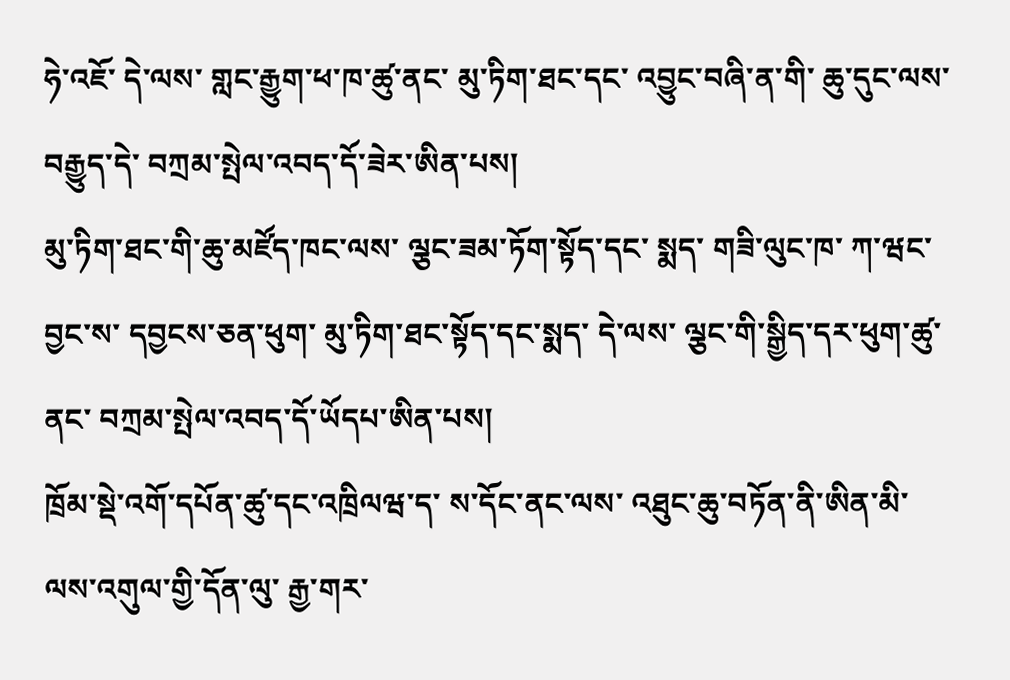ཧེ་འཇོ་ དེ་ལས་ གླང་རྒྱུག་ཕ་ཁ་ཚུ་ནང་ མུ་ཏིག་ཐང་དང་ འབྱུང་བཞི་ན་གི་ ཆུ་དུང་ལས་བརྒྱུད་དེ་ བཀྲམ་སྤེལ་འབད་དོ་ཟེར་ཨིན་པས།
མུ་ཏིག་ཐང་གི་ཆུ་མཛོད་ཁང་ལས་ ལྕང་ཟམ་ཏོག་སྟོད་དང་ སྨད་ གཟི་ལུང་ཁ་ ཀ་ཝང་བྱང་ས་ དབྱངས་ཅན་ཕུག་ མུ་ཏིག་ཐང་སྟོད་དང་སྨད་ དེ་ལས་ ལྕང་གི་སྒྱིད་དར་ཕུག་ཚུ་ནང་ བཀྲམ་སྤེལ་འབད་དོ་ཡོདཔ་ཨིན་པས།
ཁྲོམ་སྡེ་འགོ་དཔོན་ཚུ་དང་འཁྲིལཝ་ད་ ས་དོང་ནང་ལས་ འཐུང་ཆུ་བཏོན་ནི་ཨིན་མི་ ལས་འགུལ་གྱི་དོན་ལུ་ རྒྱ་གར་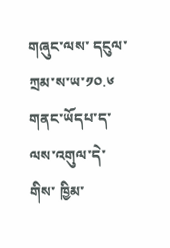གཞུང་ལས་ དངུལ་ཀྲམ་ས་ཡ་༡༠.༦ གནང་ཡོདཔ་ད་ ལས་འགུལ་དེ་གིས་ ཁྱིམ་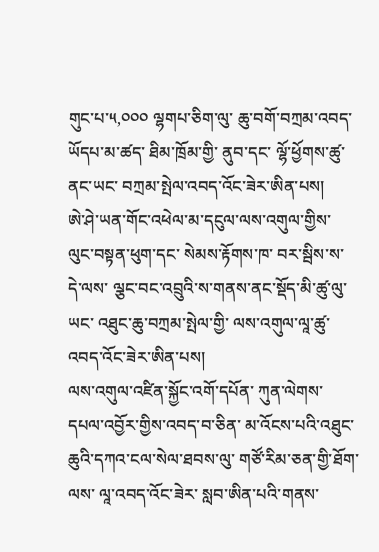གུང་པ་༥,༠༠༠ ལྷགཔ་ཅིག་ལུ་ ཆུ་བགོ་བཀྲམ་འབད་ཡོདཔ་མ་ཚད་ ཐིམ་ཁྲོམ་གྱི་ ནུབ་དང་ ལྷོ་ཕྱོགས་ཚུ་ནང་ཡང་ བཀྲམ་སྤེལ་འབད་འོང་ཟེར་ཨིན་པས།
ཨེ་ཤེ་ཡན་གོང་འཕེལ་མ་དངུལ་ལས་འགུལ་གྱིས་ ལུང་བསྟན་ཕུག་དང་ སེམས་རྟོགས་ཁ་ བར་སྦིས་ས་ དེ་ལས་ ལྕང་བང་འབྲུའི་ས་གནས་ནང་སྡོད་མི་ཚུ་ལུ་ཡང་ འཐུང་ཆུ་བཀྲམ་སྤེལ་གྱི་ ལས་འགུལ་ལཱ་ཚུ་འབད་འོང་ཟེར་ཨིན་པས།
ལས་འགུལ་འཛིན་སྐྱོང་འགོ་དཔོན་ ཀུན་ལེགས་དཔལ་འབྱོར་གྱིས་འབད་བ་ཅིན་ མ་འོངས་པའི་འཐུང་ཆུའི་དཀའ་ངལ་སེལ་ཐབས་ལུ་ གཙོ་རིམ་ཅན་གྱི་ཐོག་ལས་ ལཱ་འབད་འོང་ཟེར་ སླབ་ཨིན་པའི་གནས་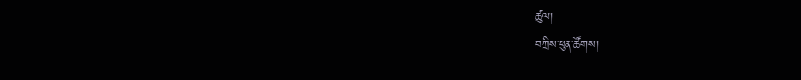ཚུལ།
བཀྲིས་ཕུན་ཚོགས།